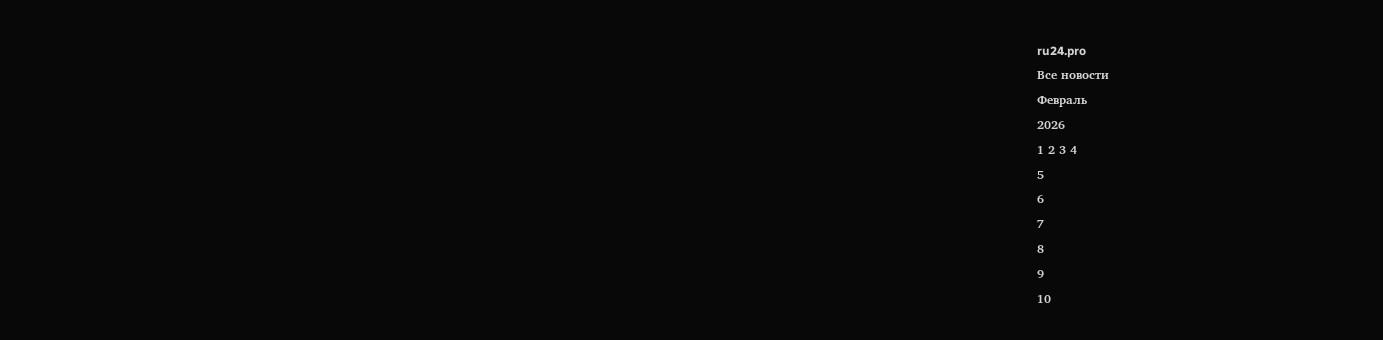ru24.pro
Все новости
Февраль
2026
1 2 3 4
5
6
7
8
9
10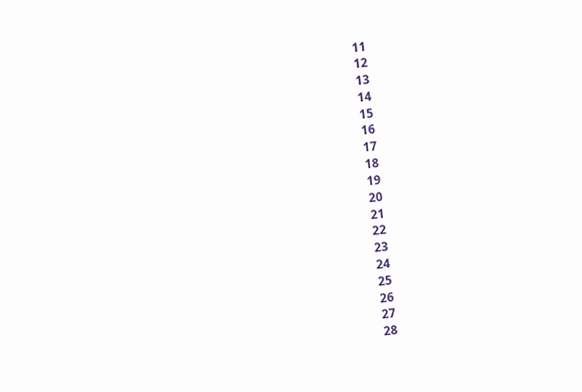11
12
13
14
15
16
17
18
19
20
21
22
23
24
25
26
27
28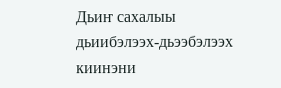Дьиҥ сахалыы дьиибэлээх-дьээбэлээх киинэни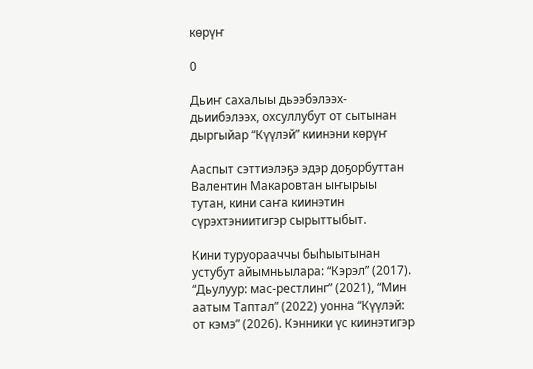көрүҥ

0

Дьиҥ сахалыы дьээбэлээх-дьиибэлээх, охсуллубут от сытынан дыргыйар “Күүлэй” киинэни көрүҥ

Ааспыт сэттиэлэҕэ эдэр доҕорбуттан Валентин Макаровтан ыҥырыы тутан, кини саҥа киинэтин сүрэхтэниитигэр сырыттыбыт.

Кини туруорааччы быһыытынан устубут айымньылара: “Кэрэл” (2017). “Дьулуур: мас-рестлинг” (2021), “Мин аатым Таптал” (2022) уонна “Күүлэй: от кэмэ” (2026). Кэнники үс киинэтигэр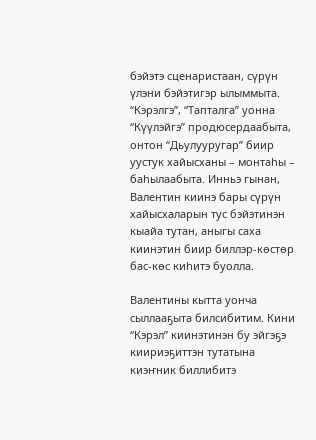бэйэтэ сценаристаан, сүрүн үлэни бэйэтигэр ылыммыта. “Кэрэлгэ”, “Тапталга” уонна “Күүлэйгэ” продюсердаабыта, онтон “Дьулууругар” биир уустук хайысханы – монтаһы – баһылаабыта. Инньэ гынан, Валентин киинэ бары сүрүн хайысхаларын тус бэйэтинэн кыайа тутан, аныгы саха киинэтин биир биллэр-көстөр бас-көс киһитэ буолла.

Валентины кытта уонча сыллааҕыта билсибитим. Кини “Кэрэл” киинэтинэн бу эйгэҕэ киириэҕиттэн тутатына киэҥник биллибитэ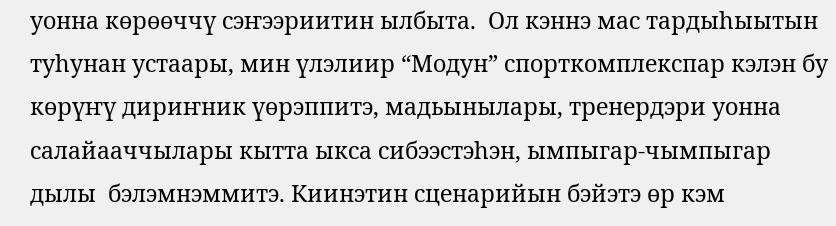уонна көрөөччү сэҥээриитин ылбыта.  Ол кэннэ мас тардыһыытын туһунан устаары, мин үлэлиир “Модун” спорткомплекспар кэлэн бу көрүҥү дириҥник үөрэппитэ, мадьынылары, тренердэри уонна салайааччылары кытта ыкса сибээстэһэн, ымпыгар-чымпыгар дылы  бэлэмнэммитэ. Киинэтин сценарийын бэйэтэ өр кэм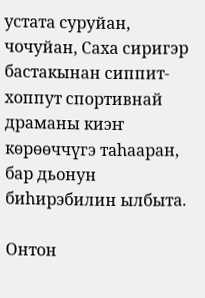устата суруйан, чочуйан, Саха сиригэр бастакынан сиппит-хоппут спортивнай драманы киэҥ көрөөччүгэ таһааран, бар дьонун биһирэбилин ылбыта.

Онтон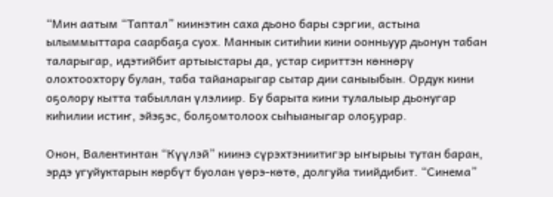“Мин аатым “Таптал” киинэтин саха дьоно бары сэргии, астына ылыммыттара саарбаҕа суох. Маннык ситиһии кини оонньуур дьонун табан таларыгар, идэтийбит артыыстары да, устар сириттэн көннөрү олохтоохтору булан, таба тайанарыгар сытар дии саныыбын. Ордук кини оҕолору кытта табыллан үлэлиир. Бу барыта кини тулалыыр дьонугар киһилии истиҥ, эйэҕэс, болҕомтолоох сыһыаныгар олоҕурар.

Онон, Валентинтан “Күүлэй” киинэ сүрэхтэниитигэр ыҥырыы тутан баран, эрдэ угуйуктарын көрбүт буолан үөрэ-көтө, долгуйа тиийдибит. “Синема”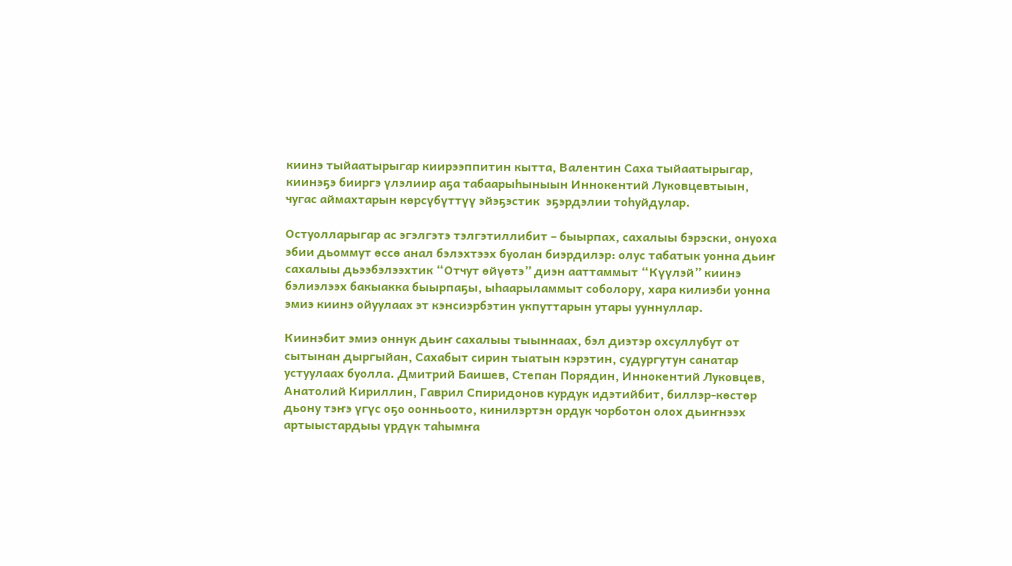киинэ тыйаатырыгар киирээппитин кытта, Валентин Саха тыйаатырыгар, киинэҕэ бииргэ үлэлиир аҕа табаарыһыныын Иннокентий Луковцевтыын, чугас аймахтарын көрсүбүттүү эйэҕэстик  эҕэрдэлии тоһуйдулар.

Остуолларыгар ас эгэлгэтэ тэлгэтиллибит – быырпах, сахалыы бэрэски, онуоха эбии дьоммут өссө анал бэлэхтээх буолан биэрдилэр: олус табатык уонна дьиҥ сахалыы дьээбэлээхтик “Отчут өйүөтэ” диэн ааттаммыт “Күүлэй” киинэ бэлиэлээх бакыакка быырпаҕы, ыһаарыламмыт соболору, хара килиэби уонна эмиэ киинэ ойуулаах эт кэнсиэрбэтин укпуттарын утары ууннуллар.

Киинэбит эмиэ оннук дьиҥ сахалыы тыыннаах, бэл диэтэр охсуллубут от сытынан дыргыйан, Сахабыт сирин тыатын кэрэтин, судургутун санатар устуулаах буолла. Дмитрий Баишев, Степан Порядин, Иннокентий Луковцев, Анатолий Кириллин, Гаврил Спиридонов курдук идэтийбит, биллэр-көстөр дьону тэҥэ үгүс оҕо оонньоото, кинилэртэн ордук чорботон олох дьиҥнээх артыыстардыы үрдүк таһымҥа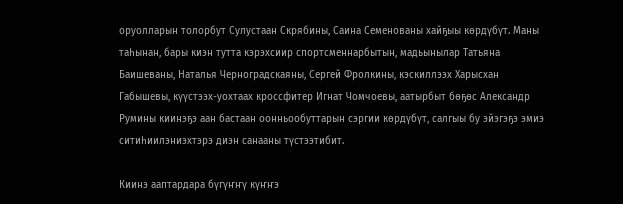оруолларын толорбут Сулустаан Скрябины, Саина Семенованы хайҕыы көрдүбүт. Маны таһынан, бары киэн тутта кэрэхсиир спортсменнарбытын, мадьынылар Татьяна Баишеваны, Наталья Черноградскаяны, Сергей Фролкины, кэскиллээх Харысхан Габышевы, күүстээх-уохтаах кроссфитер Игнат Чомчоевы, аатырбыт бөҕөс Александр Румины киинэҕэ аан бастаан оонньообуттарын сэргии көрдүбүт, салгыы бу эйэгэҕэ эмиэ ситиһиилэниэхтэрэ диэн санааны түстээтибит.

Киинэ ааптардара бүгүҥҥү күҥҥэ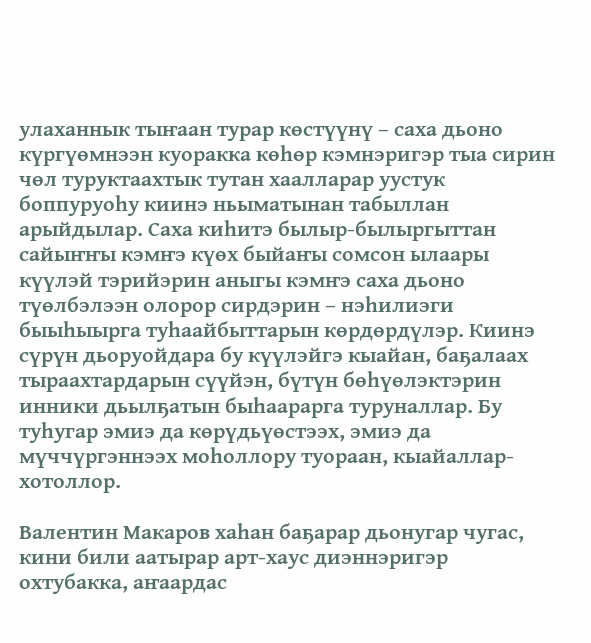улаханнык тыҥаан турар көстүүнү – саха дьоно күргүөмнээн куоракка көһөр кэмнэригэр тыа сирин чөл туруктаахтык тутан хаалларар уустук боппуруоһу киинэ ньыматынан табыллан арыйдылар. Саха киһитэ былыр-былыргыттан сайыҥҥы кэмҥэ күөх быйаҥы сомсон ылаары күүлэй тэрийэрин аныгы кэмҥэ саха дьоно түөлбэлээн олорор сирдэрин – нэһилиэги быыһыырга туһаайбыттарын көрдөрдүлэр. Киинэ сүрүн дьоруойдара бу күүлэйгэ кыайан, баҕалаах тыраахтардарын сүүйэн, бүтүн бөһүөлэктэрин инники дьылҕатын быһаарарга туруналлар. Бу туһугар эмиэ да көрүдьүөстээх, эмиэ да мүччүргэннээх моһоллору туораан, кыайаллар-хотоллор.

Валентин Макаров хаһан баҕарар дьонугар чугас, кини били аатырар арт-хаус диэннэригэр охтубакка, аҥаардас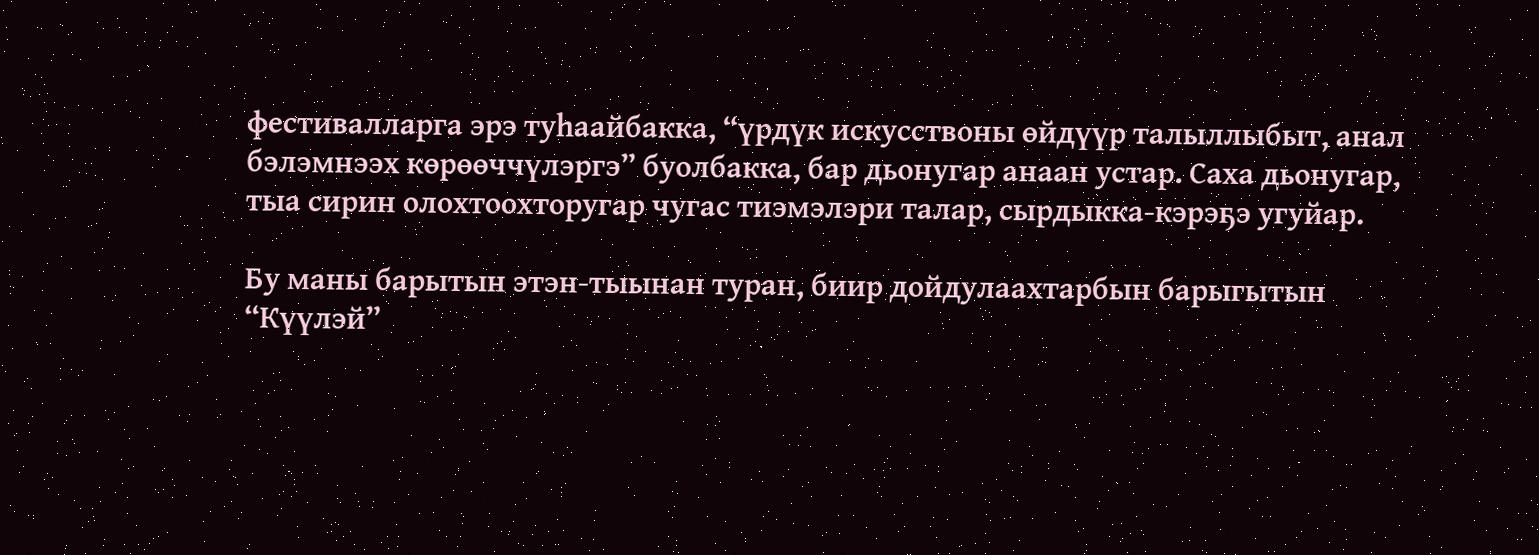фестивалларга эрэ туһаайбакка, “үрдүк искусствоны өйдүүр талыллыбыт, анал бэлэмнээх көрөөччүлэргэ” буолбакка, бар дьонугар анаан устар. Саха дьонугар, тыа сирин олохтоохторугар чугас тиэмэлэри талар, сырдыкка-кэрэҕэ угуйар.

Бу маны барытын этэн-тыынан туран, биир дойдулаахтарбын барыгытын “Күүлэй”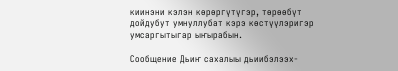киинэни кэлэн көрөргүтүгэр, төрөөбүт дойдубут умнуллубат кэрэ көстүүлэригэр умсаргытыгар ыҥырабын.

Сообщение Дьиҥ сахалыы дьиибэлээх-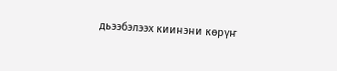дьээбэлээх киинэни көрүҥ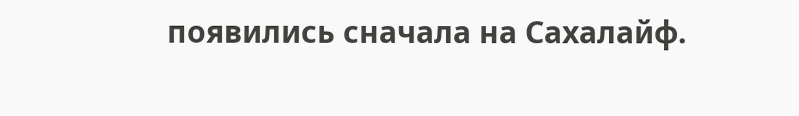появились сначала на Сахалайф.